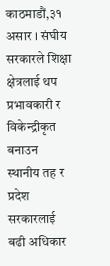काठमाडौं,३१ असार । संघीय सरकारले शिक्षा क्षेत्रलाई थप प्रभावकारी र विकेन्द्रीकृत बनाउन स्थानीय तह र प्रदेश सरकारलाई बढी अधिकार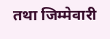तथा जिम्मेवारी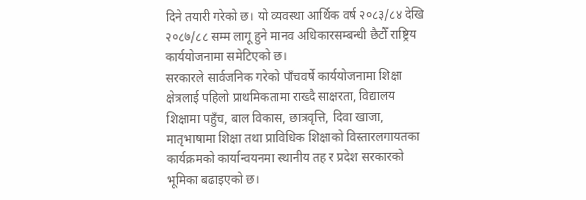दिने तयारी गरेको छ। यो व्यवस्था आर्थिक वर्ष २०८३/८४ देखि २०८७/८८ सम्म लागू हुने मानव अधिकारसम्बन्धी छैटौँ राष्ट्रिय कार्ययोजनामा समेटिएको छ।
सरकारले सार्वजनिक गरेको पाँचवर्षे कार्ययोजनामा शिक्षा क्षेत्रलाई पहिलो प्राथमिकतामा राख्दै साक्षरता, विद्यालय शिक्षामा पहुँच, बाल विकास, छात्रवृत्ति, दिवा खाजा, मातृभाषामा शिक्षा तथा प्राविधिक शिक्षाको विस्तारलगायतका कार्यक्रमको कार्यान्वयनमा स्थानीय तह र प्रदेश सरकारको भूमिका बढाइएको छ।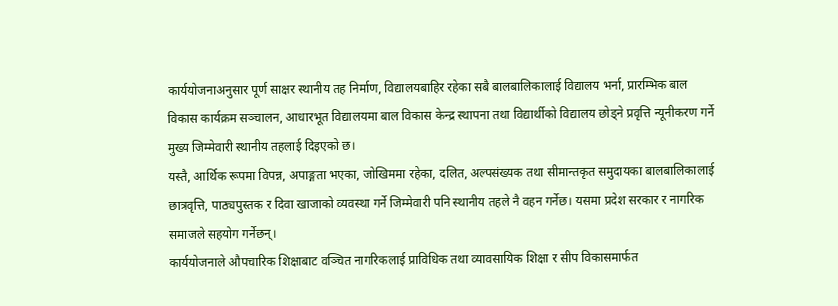कार्ययोजनाअनुसार पूर्ण साक्षर स्थानीय तह निर्माण, विद्यालयबाहिर रहेका सबै बालबालिकालाई विद्यालय भर्ना, प्रारम्भिक बाल विकास कार्यक्रम सञ्चालन, आधारभूत विद्यालयमा बाल विकास केन्द्र स्थापना तथा विद्यार्थीको विद्यालय छोड्ने प्रवृत्ति न्यूनीकरण गर्ने मुख्य जिम्मेवारी स्थानीय तहलाई दिइएको छ।
यस्तै, आर्थिक रूपमा विपन्न, अपाङ्गता भएका, जोखिममा रहेका, दलित, अल्पसंख्यक तथा सीमान्तकृत समुदायका बालबालिकालाई छात्रवृत्ति, पाठ्यपुस्तक र दिवा खाजाको व्यवस्था गर्ने जिम्मेवारी पनि स्थानीय तहले नै वहन गर्नेछ। यसमा प्रदेश सरकार र नागरिक समाजले सहयोग गर्नेछन्।
कार्ययोजनाले औपचारिक शिक्षाबाट वञ्चित नागरिकलाई प्राविधिक तथा व्यावसायिक शिक्षा र सीप विकासमार्फत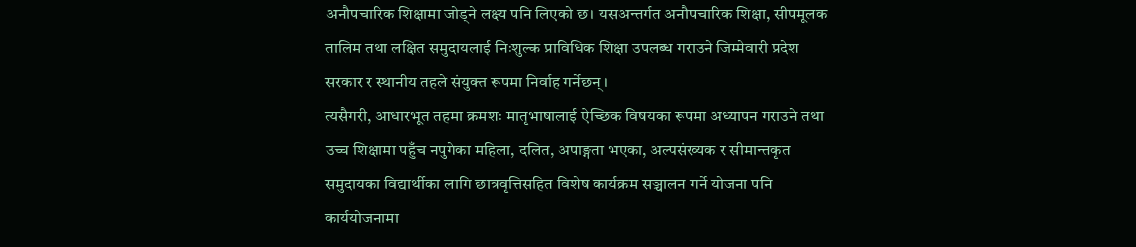अनौपचारिक शिक्षामा जोड्ने लक्ष्य पनि लिएको छ। यसअन्तर्गत अनौपचारिक शिक्षा, सीपमूलक तालिम तथा लक्षित समुदायलाई निःशुल्क प्राविधिक शिक्षा उपलब्ध गराउने जिम्मेवारी प्रदेश सरकार र स्थानीय तहले संयुक्त रूपमा निर्वाह गर्नेछन्।
त्यसैगरी, आधारभूत तहमा क्रमशः मातृभाषालाई ऐच्छिक विषयका रूपमा अध्यापन गराउने तथा उच्च शिक्षामा पहुँच नपुगेका महिला, दलित, अपाङ्गता भएका, अल्पसंख्यक र सीमान्तकृत समुदायका विद्यार्थीका लागि छात्रवृत्तिसहित विशेष कार्यक्रम सञ्चालन गर्ने योजना पनि कार्ययोजनामा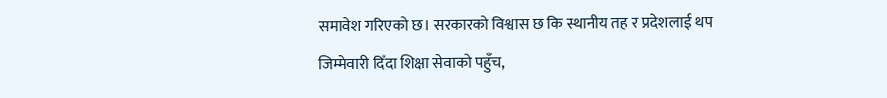समावेश गरिएको छ। सरकारको विश्वास छ कि स्थानीय तह र प्रदेशलाई थप जिम्मेवारी दिँदा शिक्षा सेवाको पहुँच,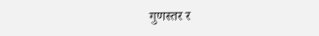गुणस्तर र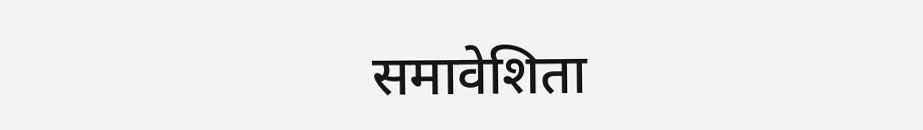समावेशिता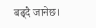बढ्दै जानेछ।